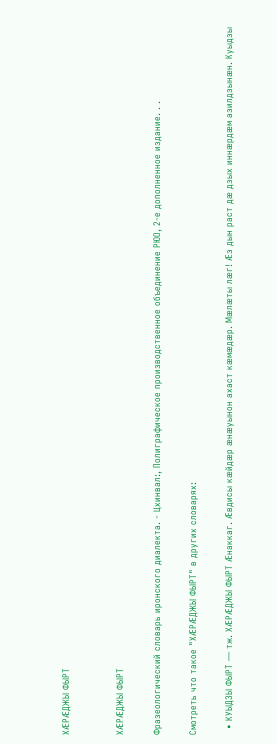ХÆРÆДЖЫ ФЫРТ


ХÆРÆДЖЫ ФЫРТ

Фразеологический словарь иронского диалекта. - Цхинвал:, Полиграфическое производственное объединение РЮО, 2-е дополненное издание. . .

Смотреть что такое "ХÆРÆДЖЫ ФЫРТ" в других словарях:

  • КУЫДЗЫ ФЫРТ — тж. ХÆРÆДЖЫ ФЫРТ Æнаккаг. Æвдисы кæйдæр æнæуынон ахаст кæмæдæр. Мæлæты лæг! Æз дын раст дæ дзых иннæрдæм азилдзынæн. Куыдзы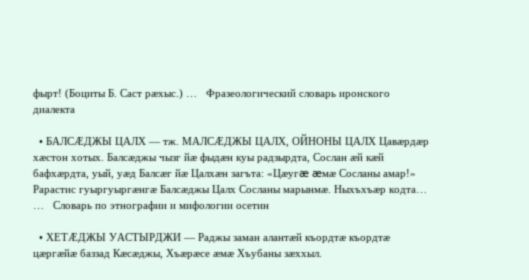фырт! (Боциты Б. Саст рæхыс.) …   Фразеологический словарь иронского диалекта

  • БАЛСÆДЖЫ ЦАЛХ — тж. МАЛСÆДЖЫ ЦАЛХ, ОЙНОНЫ ЦАЛХ Цавæрдæр хæстон хотых. Балсæджы чызг йæ фыдæн куы радзырдта, Сослан æй кæй бафхæрдта, уый, уæд Балсæг йæ Цалхæн загъта: «Цæугæ æмæ Сосланы амар!» Рарастис гуыргуыргæнгæ Балсæджы Цалх Сосланы марынмæ. Ныхъхъæр кодта… …   Словарь по этнографии и мифологии осетин

  • ХЕТÆДЖЫ УАСТЫРДЖИ — Раджы заман алантæй къордтæ къордтæ цæргæйæ баззад Кæсæджы, Хъæрæсе æмæ Хъубаны зæххыл.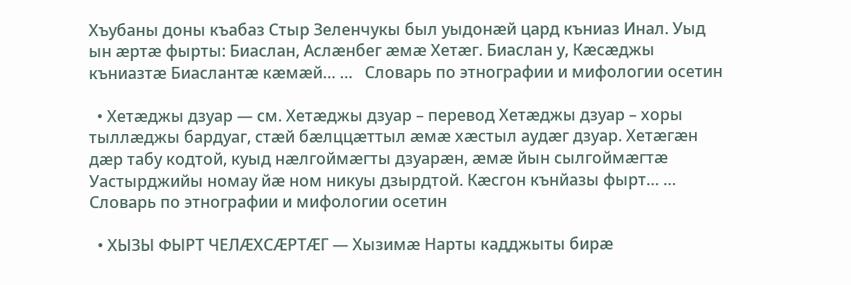Хъубаны доны къабаз Стыр Зеленчукы был уыдонæй цард къниаз Инал. Уыд ын æртæ фырты: Биаслан, Аслæнбег æмæ Хетæг. Биаслан у, Кæсæджы къниазтæ Биаслантæ кæмæй… …   Словарь по этнографии и мифологии осетин

  • Хетæджы дзуар — см. Хетæджы дзуар – перевод Хетæджы дзуар – хоры тыллæджы бардуаг, стæй бæлццæттыл æмæ хæстыл аудæг дзуар. Хетæгæн дæр табу кодтой, куыд нæлгоймæгты дзуарæн, æмæ йын сылгоймæгтæ Уастырджийы номау йæ ном никуы дзырдтой. Кæсгон кънйазы фырт… …   Словарь по этнографии и мифологии осетин

  • ХЫЗЫ ФЫРТ ЧЕЛÆХСÆРТÆГ — Хызимæ Нарты кадджыты бирæ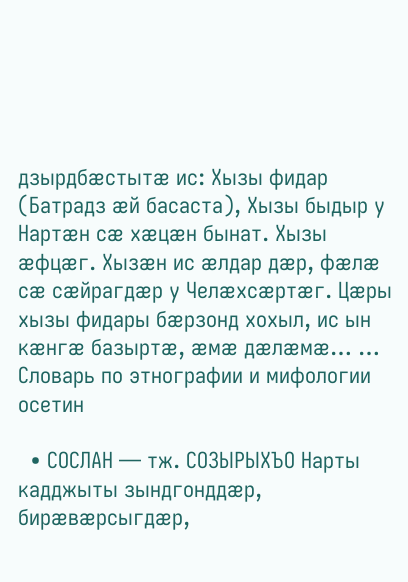дзырдбæстытæ ис: Хызы фидар (Батрадз æй басаста), Хызы быдыр у Нартæн сæ хæцæн бынат. Хызы æфцæг. Хызæн ис æлдар дæр, фæлæ сæ сæйрагдæр у Челæхсæртæг. Цæры хызы фидары бæрзонд хохыл, ис ын кæнгæ базыртæ, æмæ дæлæмæ… …   Словарь по этнографии и мифологии осетин

  • СОСЛАН — тж. СОЗЫРЫХЪО Нарты кадджыты зындгонддæр, бирæвæрсыгдæр,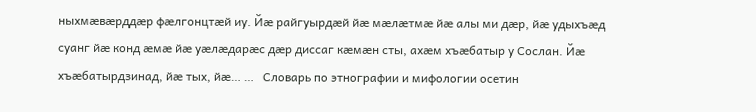ныхмæвæрддæр фæлгонцтæй иу. Йæ райгуырдæй йæ мæлæтмæ йæ алы ми дæр, йæ удыхъæд суанг йæ конд æмæ йæ уæлæдарæс дæр диссаг кæмæн сты, ахæм хъæбатыр у Сослан. Йæ хъæбатырдзинад, йæ тых, йæ… …   Словарь по этнографии и мифологии осетин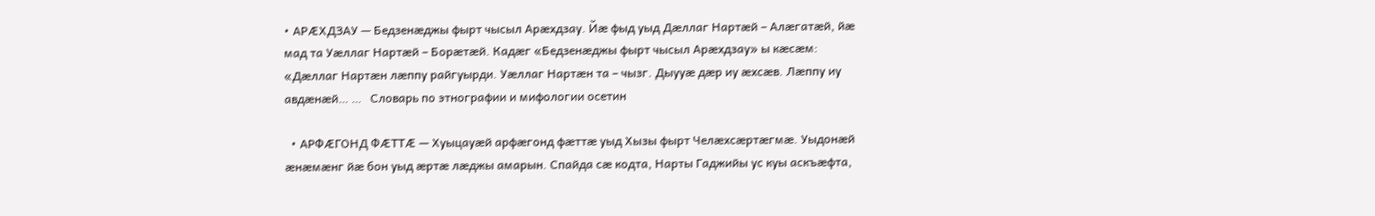• АРÆХДЗАУ — Бедзенæджы фырт чысыл Арæхдзау. Йæ фыд уыд Дæллаг Нартæй – Алæгатæй, йæ мад та Уæллаг Нартæй – Борæтæй. Кадæг «Бедзенæджы фырт чысыл Арæхдзау» ы кæсæм: «Дæллаг Нартæн лæппу райгуырди. Уæллаг Нартæн та – чызг. Дыууæ дæр иу æхсæв. Лæппу иу авдæнæй… …   Словарь по этнографии и мифологии осетин

  • АРФÆГОНД ФÆТТÆ — Хуыцауæй арфæгонд фæттæ уыд Хызы фырт Челæхсæртæгмæ. Уыдонæй æнæмæнг йæ бон уыд æртæ лæджы амарын. Спайда сæ кодта, Нарты Гаджийы ус куы аскъæфта,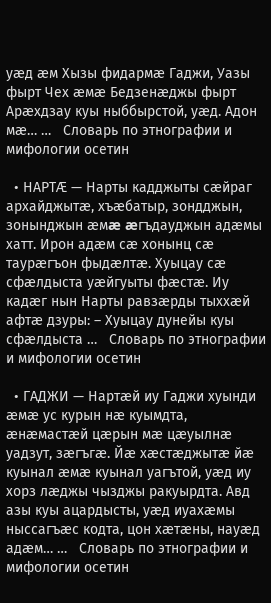уæд æм Хызы фидармæ Гаджи, Уазы фырт Чех æмæ Бедзенæджы фырт Арæхдзау куы ныббырстой, уæд. Адон мæ… …   Словарь по этнографии и мифологии осетин

  • НАРТÆ — Нарты кадджыты сæйраг архайджытæ, хъæбатыр, зондджын, зонынджын æмæ æгъдауджын адæмы хатт. Ирон адæм сæ хонынц сæ таурæгъон фыдæлтæ. Хуыцау сæ сфæлдыста уæйгуыты фæстæ. Иу кадæг нын Нарты равзæрды тыххæй афтæ дзуры: – Хуыцау дунейы куы сфæлдыста …   Словарь по этнографии и мифологии осетин

  • ГАДЖИ — Нартæй иу Гаджи хуынди æмæ ус курын нæ куымдта, æнæмастæй цæрын мæ цæуылнæ уадзут, зæгъгæ. Йæ хæстæджытæ йæ куынал æмæ куынал уагътой, уæд иу хорз лæджы чызджы ракуырдта. Авд азы куы ацардысты, уæд иуахæмы ныссагъæс кодта, цон хæтæны, науæд адæм… …   Словарь по этнографии и мифологии осетин